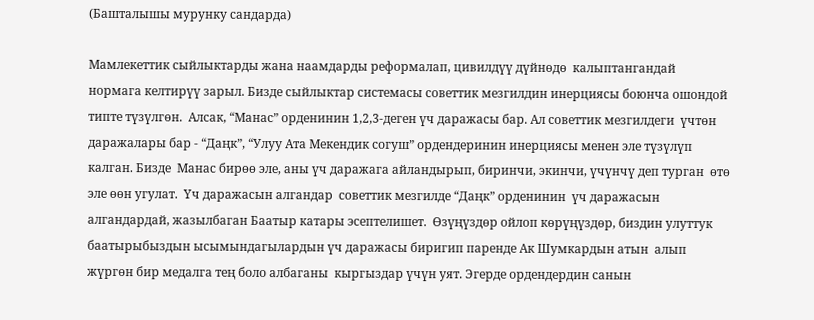(Башталышы мурунку сандарда)

Мамлекеттик сыйлыктарды жана наамдарды реформалап, цивилдүү дүйнөдө  калыптангандай  нормага келтирүү зарыл. Бизде сыйлыктар системасы советтик мезгилдин инерциясы боюнча ошондой типте түзүлгөн.  Алсак, “Манас” орденинин 1,2,3-деген үч даражасы бар. Ал советтик мезгилдеги  үчтөн даражалары бар - “Даңк”, “Улуу Ата Мекендик согуш” ордендеринин инерциясы менен эле түзүлүп калган. Бизде  Манас бирөө эле, аны үч даражага айландырып, биринчи, экинчи, үчүнчү деп турган  өтө эле өөн угулат.  Үч даражасын алгандар  советтик мезгилде “Даңк” орденинин  үч даражасын алгандардай, жазылбаган Баатыр катары эсептелишет.  Өзүңүздөр ойлоп көрүңүздөр, биздин улуттук баатырыбыздын ысымындагылардын үч даражасы биригип паренде Ак Шумкардын атын  алып жүргөн бир медалга тең боло албаганы  кыргыздар үчүн уят. Эгерде ордендердин санын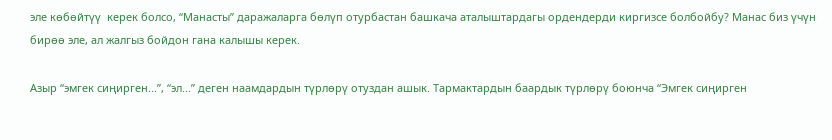эле көбөйтүү  керек болсо, “Манасты” даражаларга бөлүп отурбастан башкача аталыштардагы ордендерди киргизсе болбойбу? Манас биз үчүн бирөө эле, ал жалгыз бойдон гана калышы керек.

Азыр “эмгек сиңирген...”, “эл...” деген наамдардын түрлөрү отуздан ашык. Тармактардын баардык түрлөрү боюнча “Эмгек сиңирген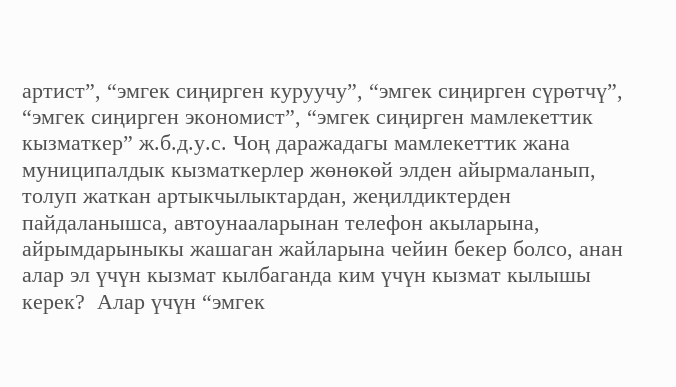артист”, “эмгек сиңирген куруучу”, “эмгек сиңирген сүрөтчү”, “эмгек сиңирген экономист”, “эмгек сиңирген мамлекеттик кызматкер” ж.б.д.у.с. Чоң даражадагы мамлекеттик жана муниципалдык кызматкерлер жөнөкөй элден айырмаланып, толуп жаткан артыкчылыктардан, жеңилдиктерден пайдаланышса, автоунааларынан телефон акыларына, айрымдарыныкы жашаган жайларына чейин бекер болсо, анан алар эл үчүн кызмат кылбаганда ким үчүн кызмат кылышы керек?  Алар үчүн “эмгек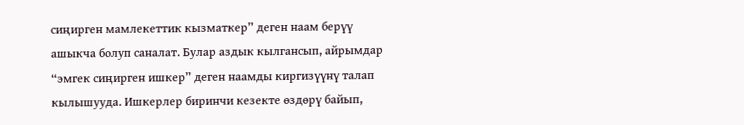сиңирген мамлекеттик кызматкер” деген наам берүү ашыкча болуп саналат. Булар аздык кылгансып, айрымдар “эмгек сиңирген ишкер” деген наамды киргизүүнү талап кылышууда. Ишкерлер биринчи кезекте өздөрү байып,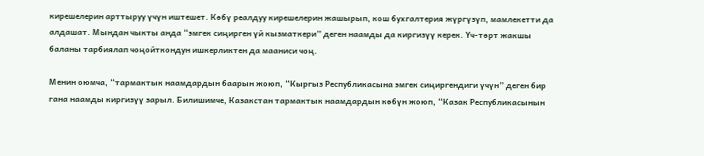кирешелерин арттыруу үчүн иштешет. Көбү реалдуу кирешелерин жашырып, кош бухгалтерия жүргүзүп, мамлекетти да алдашат. Мындан чыкты анда “эмгек сиңирген үй кызматкери” деген наамды да киргизүү керек. Үч-төрт жакшы баланы тарбиялап чоңойткондун ишкерликтен да мааниси чоң.

Менин оюмча, “тармактык наамдардын баарын жоюп, “Кыргыз Республикасына эмгек сиңиргендиги үчүн” деген бир гана наамды киргизүү зарыл. Билишимче, Казакстан тармактык наамдардын көбүн жоюп, “Казак Республикасынын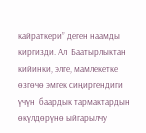кайраткери” деген наамды киргизди. Ал  Баатырлыктан кийинки, элге, мамлекетке өзгөчө эмгек сиңиргендиги үчүн  баардык тармактардын өкүлдөрүнө ыйгарылчу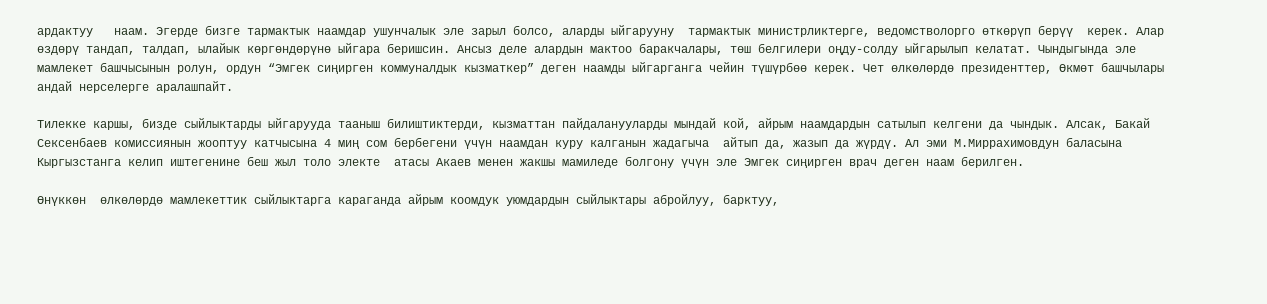ардактуу   наам. Эгерде бизге тармактык наамдар ушунчалык эле зарыл болсо, аларды ыйгарууну  тармактык министрликтерге, ведомстволорго өткөрүп берүү  керек. Алар өздөрү тандап, талдап, ылайык көргөндөрүнө ыйгара беришсин. Ансыз деле алардын мактоо баракчалары, төш белгилери оңду-солду ыйгарылып келатат. Чындыгында эле мамлекет башчысынын ролун, ордун “Эмгек сиңирген коммуналдык кызматкер” деген наамды ыйгарганга чейин түшүрбөө керек. Чет өлкөлөрдө президенттер, Өкмөт башчылары  андай нерселерге аралашпайт.

Тилекке каршы, бизде сыйлыктарды ыйгарууда тааныш билиштиктерди, кызматтан пайдаланууларды мындай кой, айрым наамдардын сатылып келгени да чындык. Алсак, Бакай Сексенбаев комиссиянын жооптуу катчысына 4 миң сом бербегени үчүн наамдан куру калганын жадагыча  айтып да, жазып да жүрдү. Ал эми М.Миррахимовдун баласына Кыргызстанга келип иштегенине беш жыл толо электе  атасы Акаев менен жакшы мамиледе болгону үчүн эле Эмгек сиңирген врач деген наам берилген.

Өнүккөн  өлкөлөрдө мамлекеттик сыйлыктарга караганда айрым коомдук уюмдардын сыйлыктары абройлуу, барктуу,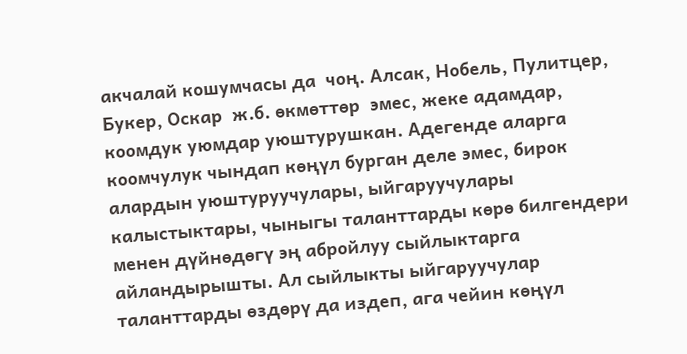акчалай кошумчасы да  чоң. Алсак, Нобель, Пулитцер, Букер, Оскар  ж.б. өкмөттөр  эмес, жеке адамдар, коомдук уюмдар уюштурушкан. Адегенде аларга коомчулук чындап көңүл бурган деле эмес, бирок алардын уюштуруучулары, ыйгаруучулары калыстыктары, чыныгы таланттарды көрө билгендери менен дүйнөдөгү эң абройлуу сыйлыктарга айландырышты. Ал сыйлыкты ыйгаруучулар таланттарды өздөрү да издеп, ага чейин көңүл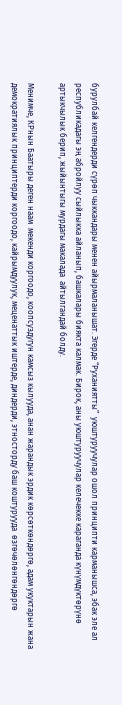бурулбай келгендерди сүрөп чыккандары менен айырмаланышат. Эгерде “Руханиятты”  уюштуруучулар ошол принципти карманышса, эбак эле ал республикадагы эң абройлуу сыйлыкка айланып, башкалары биякта калмак. Бирок, аны уюштуруучулар келечекке караганда күнүмдүктөрүнө артыкчылык берип, жыйынтыгы мурдагы макалада  айтылгандай болду.

Менимче, КРнын Баатыры деген наам  мекенди коргоодо, коопсуздугун камсыз кылууда, анан жарандык эрдик көрсөткөндөргө, адам укуктарын жана демократиялык принциптерди коргоодо, кайрымдуулук, меценаттык иштерде, диндерди, этносторду баш коштурууда  өзгөчөлөнгөндөргө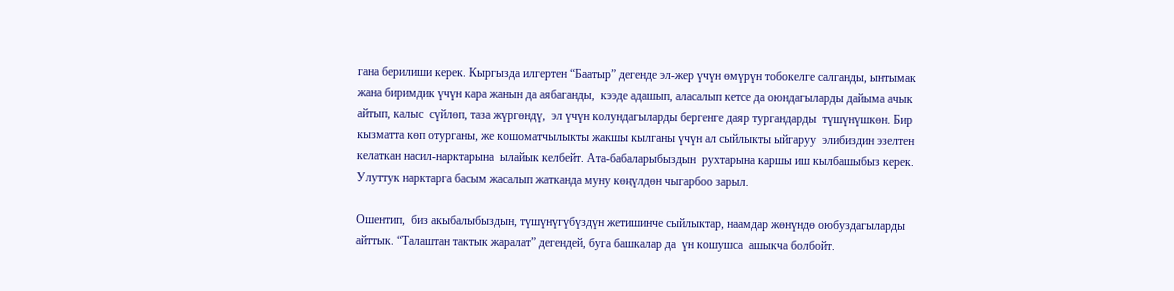гана берилиши керек. Кыргызда илгертен “Баатыр” дегенде эл-жер үчүн өмүрүн тобокелге салганды, ынтымак жана биримдик үчүн кара жанын да аябаганды,  кээде адашып, аласалып кетсе да оюндагыларды дайыма ачык айтып, калыс  сүйлөп, таза жүргөндү,  эл үчүн колундагыларды бергенге даяр тургандарды  түшүнүшкөн. Бир кызматта көп отурганы, же кошоматчылыкты жакшы кылганы үчүн ал сыйлыкты ыйгаруу  элибиздин эзелтен келаткан насил-нарктарына  ылайык келбейт. Ата-бабаларыбыздын  рухтарына каршы иш кылбашыбыз керек. Улуттук нарктарга басым жасалып жатканда муну көңүлдөн чыгарбоо зарыл.

Ошентип,  биз акыбалыбыздын, түшүнүгүбүздүн жетишинче сыйлыктар, наамдар жөнүндө оюбуздагыларды айттык. “Талаштан тактык жаралат” дегендей, буга башкалар да  үн кошушса  ашыкча болбойт.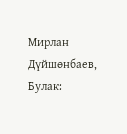Мирлан Дүйшөнбаев, Булак: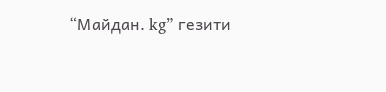“Майдан. kg” гезити